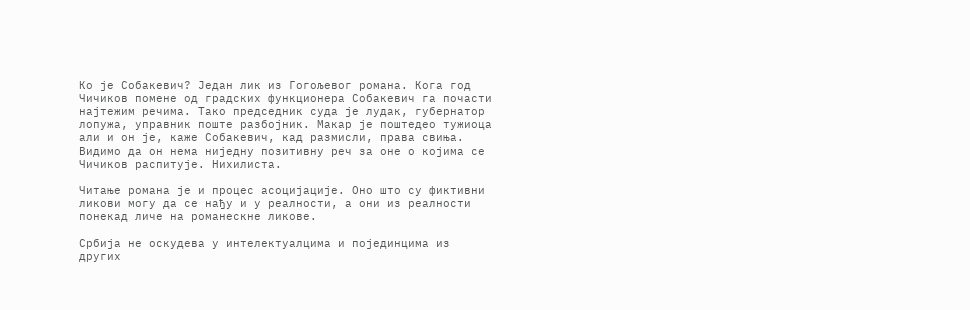Ко је Собакевич? Један лик из Гогољевог романа. Кога год Чичиков помене од градских функционера Собакевич га почасти најтежим речима. Тако председник суда је лудак, губернатор лопужа, управник поште разбојник. Макар је поштедео тужиоца али и он је, каже Собакевич, кад размисли, права свиња. Видимо да он нема ниједну позитивну реч за оне о којима се Чичиков распитује. Нихилиста.

Читање романа је и процес асоцијације. Оно што су фиктивни ликови могу да се нађу и у реалности, а они из реалности понекад личе на романескне ликове.

Србија не оскудева у интелектуалцима и појединцима из других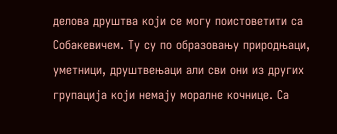делова друштва који се могу поистоветити са Собакевичем. Ту су по образовању природњаци, уметници, друштвењаци али сви они из других групација који немају моралне кочнице. Са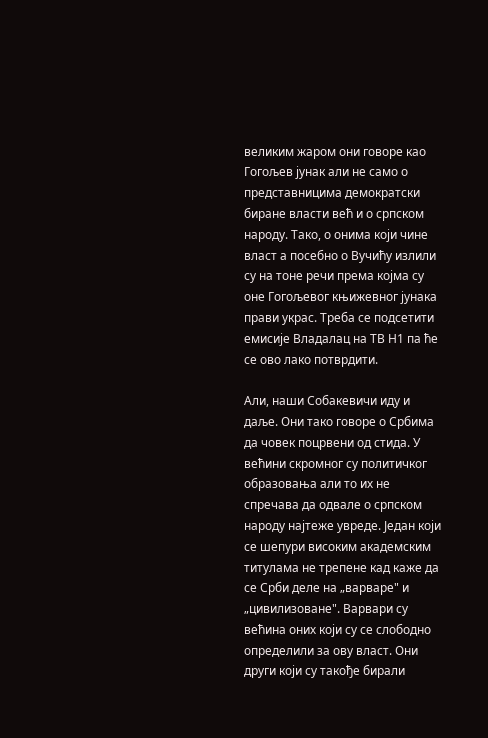великим жаром они говоре као Гогољев јунак али не само о представницима демократски биране власти већ и о српском народу. Тако, о онима који чине власт а посебно о Вучићу излили су на тоне речи према којма су оне Гогољевог књижевног јунака прави украс. Треба се подсетити емисије Владалац на ТВ Н1 па ће се ово лако потврдити.

Али, наши Собакевичи иду и даље. Они тако говоре о Србима да човек поцрвени од стида. У већини скромног су политичког образовања али то их не спречава да одвале о српском народу најтеже увреде. Један који се шепури високим академским титулама не трепене кад каже да се Срби деле на „варваре" и „цивилизоване". Варвари су већина оних који су се слободно определили за ову власт. Они други који су такође бирали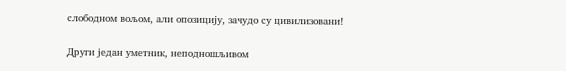слободном вољом, али опозицију, зачудо су цивилизовани!

Други један уметник, неподношљивом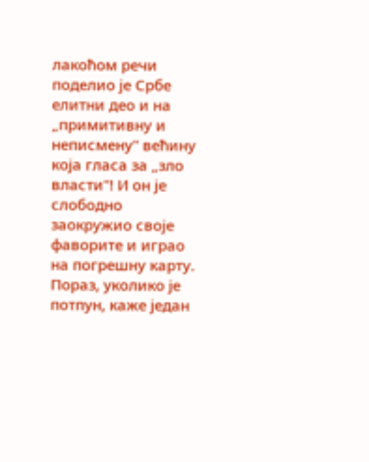лакоћом речи поделио је Србе елитни део и на „примитивну и неписмену" већину која гласа за „зло власти"! И он је слободно заокружио своје фаворите и играо на погрешну карту. Пораз, уколико је потпун, каже један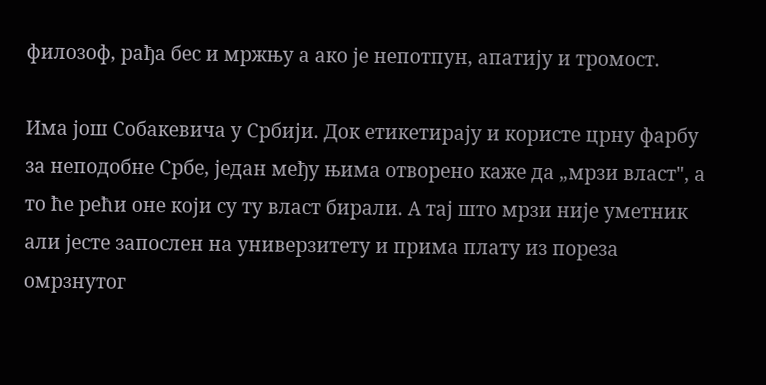филозоф, рађа бес и мржњу а ако је непотпун, апатију и тромост.

Има још Собакевича у Србији. Док етикетирају и користе црну фарбу за неподобне Србе, један међу њима отворено каже да „мрзи власт", а то ће рећи оне који су ту власт бирали. А тај што мрзи није уметник али јесте запослен на универзитету и прима плату из пореза омрзнутог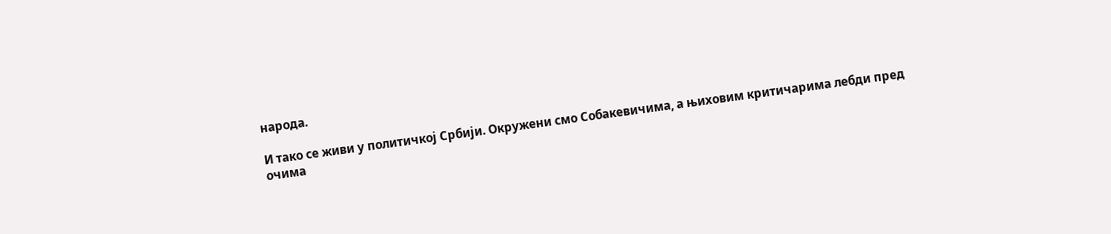народа.

И тако се живи у политичкој Србији. Окружени смо Собакевичима, а њиховим критичарима лебди пред очима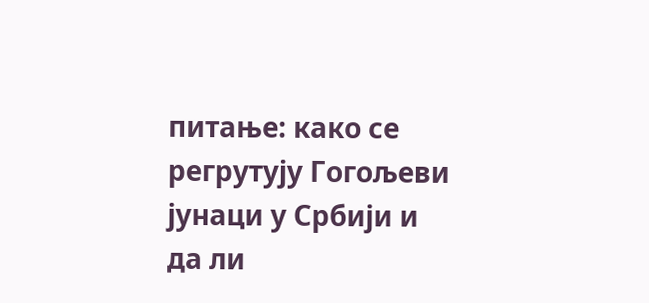питање: како се регрутују Гогољеви јунаци у Србији и да ли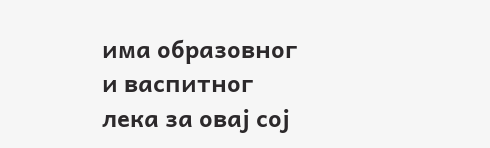има образовног и васпитног лека за овај сој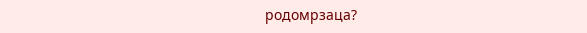родомрзаца?